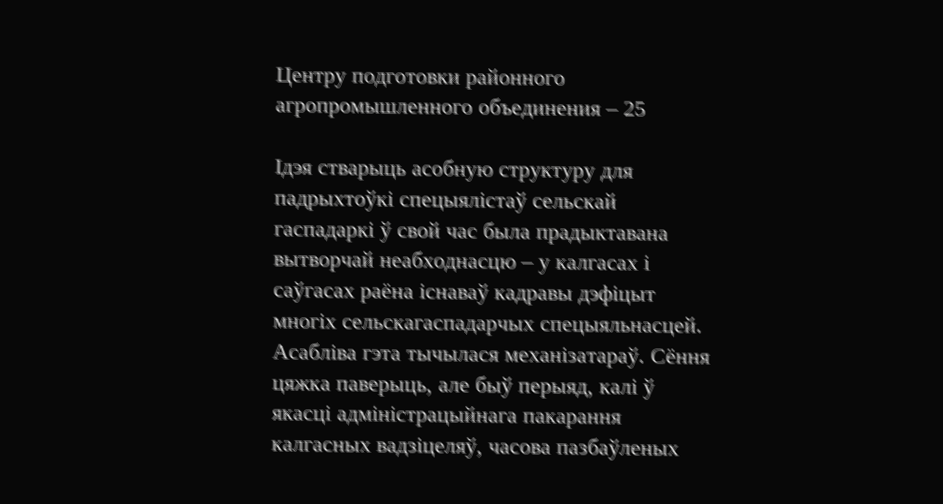Центру подготовки районного агропромышленного объединения – 25

Ідэя стварыць асобную структуру для падрыхтоўкі спецыялістаў сельскай гаспадаркі ў свой час была прадыктавана вытворчай неабходнасцю – у калгасах і саўгасах раёна існаваў кадравы дэфіцыт многіх сельскагаспадарчых спецыяльнасцей. Асабліва гэта тычылася механізатараў. Сёння цяжка паверыць, але быў перыяд, калі ў якасці адміністрацыйнага пакарання калгасных вадзіцеляў, часова пазбаўленых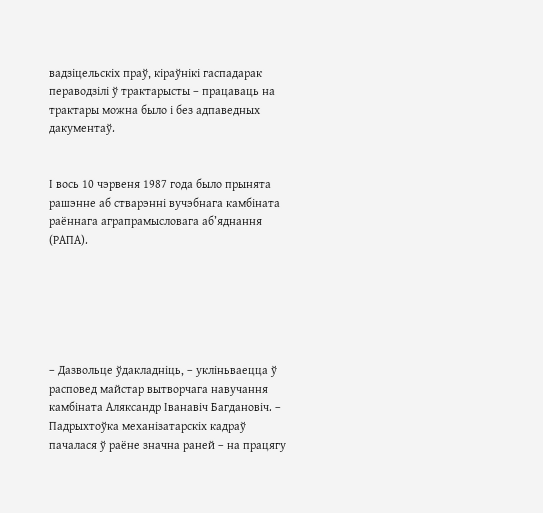вадзіцельскіх праў, кіраўнікі гаспадарак пераводзілі ў трактарысты – працаваць на трактары можна было і без адпаведных дакументаў.


І вось 10 чэрвеня 1987 года было прынята рашэнне аб стварэнні вучэбнага камбіната раённага аграпрамысловага аб’яднання (РАПА).






– Дазвольце ўдакладніць, – укліньваецца ў расповед майстар вытворчага навучання камбіната Аляксандр Іванавіч Багдановіч. – Падрыхтоўка механізатарскіх кадраў пачалася ў раёне значна раней – на працягу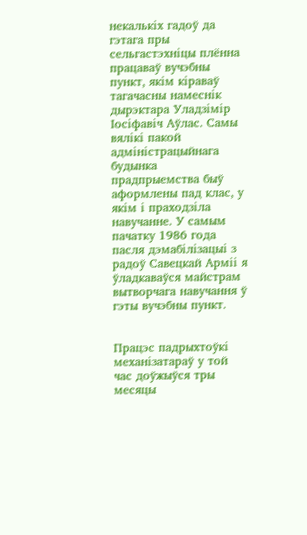некалькіх гадоў да гэтага пры сельгастэхніцы плённа працаваў вучэбны пункт, якім кіраваў тагачасны намеснік дырэктара Уладзімір Іосіфавіч Аўлас. Самы вялікі пакой адміністрацыйнага будынка прадпрыемства быў аформлены пад клас, у якім і праходзіла навучанне. У самым пачатку 1986 года пасля дэмабілізацыі з радоў Савецкай Арміі я ўладкаваўся майстрам вытворчага навучання ў гэты вучэбны пункт.


Працэс падрыхтоўкі механізатараў у той час доўжыўся тры месяцы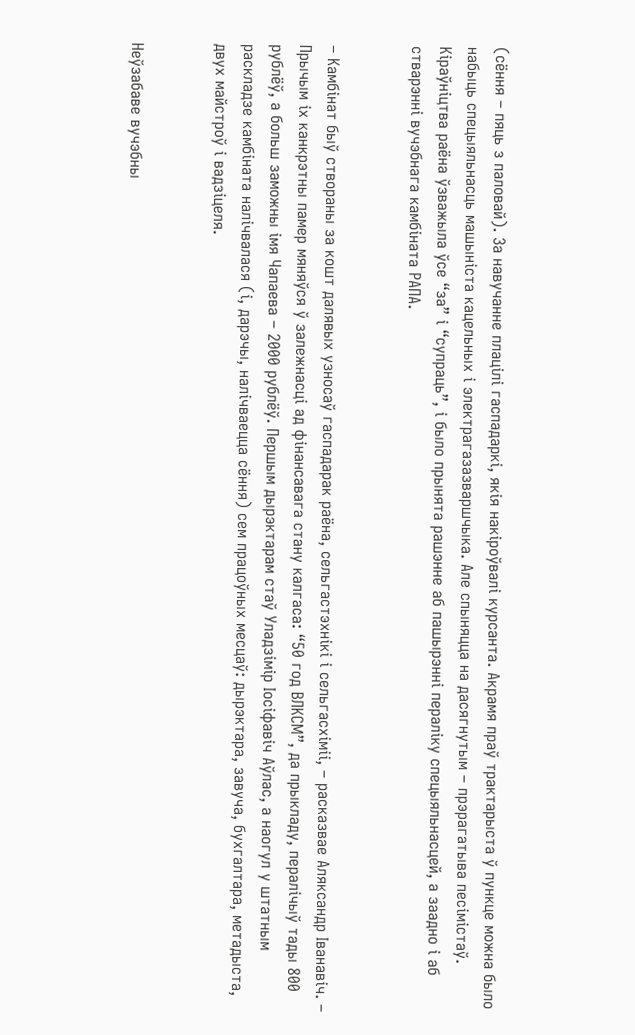(сёння – пяць з паловай). За навучанне плацілі гаспадаркі, якія накіроўвалі курсанта. Акрамя праў трактарыста ў пункце можна было набыць спецыяльнасць машыніста кацельных і электрагазазваршчыка. Але спыняцца на дасягнутым – прэрагатыва песімістаў. Кіраўніцтва раёна ўзважыла ўсе “за” і “супраць”, і было прынята рашэнне аб пашырэнні пераліку спецыяльнасцей, а заадно і аб стварэнні вучэбнага камбіната РАПА.


– Камбінат быў створаны за кошт далявых узносаў гаспадарак раёна, сельгастэхнікі і сельгасхіміі, – расказвае Аляксандр Іванавіч. – Прычым іх канкрэтны памер мяняўся ў залежнасці ад фінансавага стану калгаса: “50 год ВЛКСМ”, да прыкладу, пералічыў тады 800 рублёў, а больш заможны імя Чапаева – 2000 рублёў. Першым дырэктарам стаў Уладзімір Іосіфавіч Аўлас, а наогул у штатным раскладзе камбіната налічвалася (і, дарэчы, налічваецца сёння) сем працоўных месцаў: дырэктара, завуча, бухгалтара, метадыста, двух майстроў і вадзіцеля.


Неўзабаве вучэбны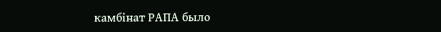камбінат РАПА было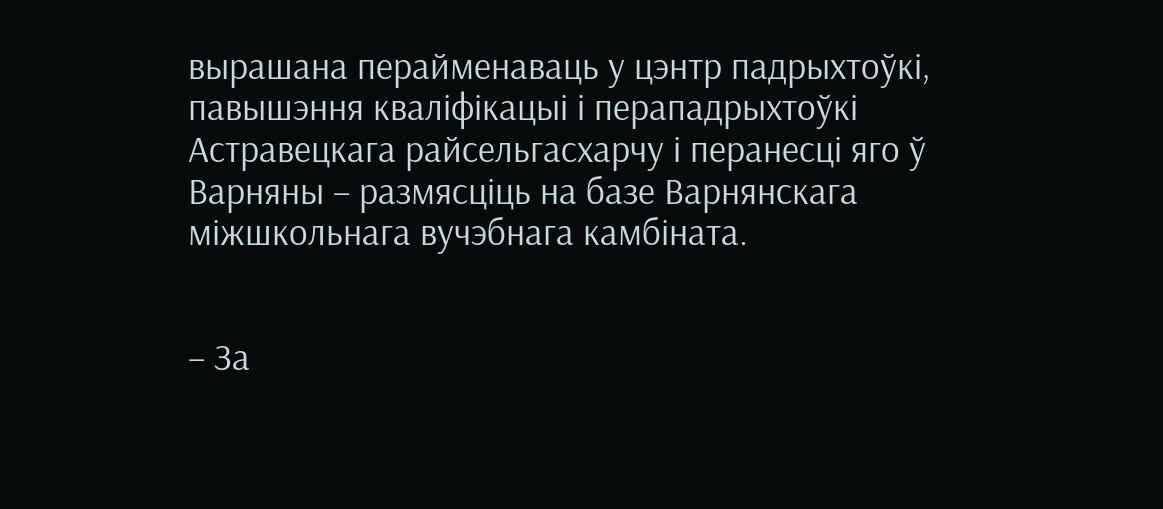вырашана перайменаваць у цэнтр падрыхтоўкі, павышэння кваліфікацыі і перападрыхтоўкі Астравецкага райсельгасхарчу і перанесці яго ў Варняны – размясціць на базе Варнянскага міжшкольнага вучэбнага камбіната.


– За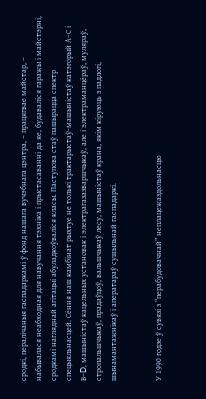сродкі, пералічаныя гаспадаркамі ў фонд нашага вучэбнага цэнтра, – працягвае майстар, – набывалася неабходная для навучання тэхніка і прыстасаванні да яе, будаваліся гаражы і майстэрні, сродкамі нагляднай агітацыі абуладкоўваліся класы. Паступова стаў пашырацца спектр спецыяльнасцей. Сёння наш камбінат рыхтуе не толькі трактарыстаў-машыністаў катэгорый А–С і В–D, машыністаў кацельных установак і электрагазазваршчыкаў, але і электраманцёраў, муляраў, стропальшчыкаў, прадаўцоў, вальшчыкаў лесу, машыністаў крана, якім кіруюць з падлогі, шынамантажнікаў і аператараў сушыльнай гаспадаркі.


У 1990 годзе ў сувязі з “перабудовачнай” неплацежаздольнасцю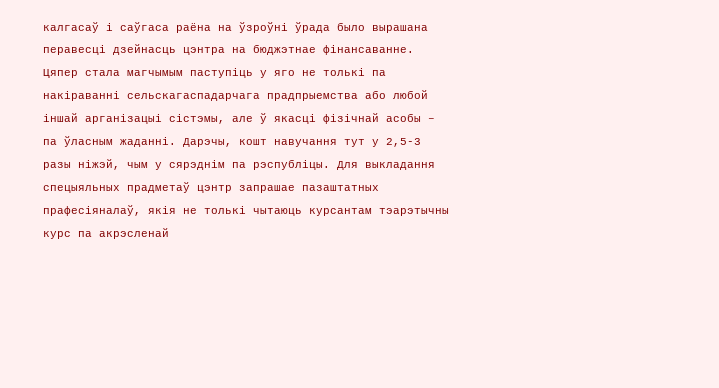калгасаў і саўгаса раёна на ўзроўні ўрада было вырашана перавесці дзейнасць цэнтра на бюджэтнае фінансаванне. Цяпер стала магчымым паступіць у яго не толькі па накіраванні сельскагаспадарчага прадпрыемства або любой іншай арганізацыі сістэмы, але ў якасці фізічнай асобы – па ўласным жаданні. Дарэчы, кошт навучання тут у 2,5-3 разы ніжэй, чым у сярэднім па рэспубліцы. Для выкладання спецыяльных прадметаў цэнтр запрашае пазаштатных прафесіяналаў, якія не толькі чытаюць курсантам тэарэтычны курс па акрэсленай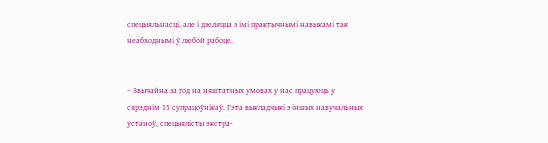спецыяльнасці, але і дзеляцца з імі практычнымі навыкамі так неабходнымі ў любой рабоце.


– Звычайна за год на няштатных умовах у нас працуюць у сярэднім 15 супрацоўнікаў. Гэта выкладчыкі з іншых навучальных устаноў, спецыялісты экстра-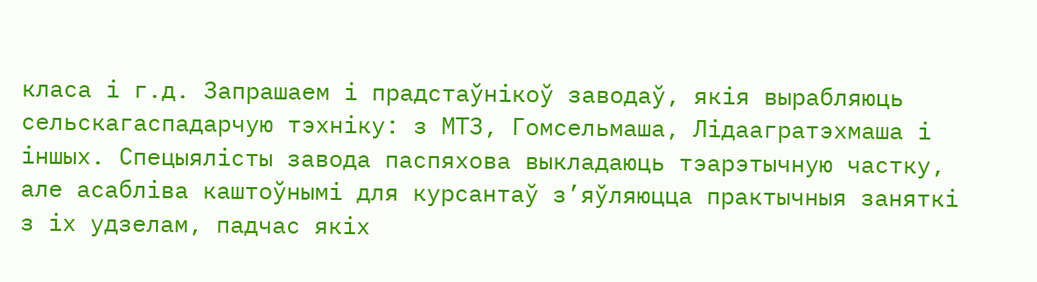класа і г.д. Запрашаем і прадстаўнікоў заводаў, якія вырабляюць сельскагаспадарчую тэхніку: з МТЗ, Гомсельмаша, Лідаагратэхмаша і іншых. Спецыялісты завода паспяхова выкладаюць тэарэтычную частку, але асабліва каштоўнымі для курсантаў з’яўляюцца практычныя заняткі з іх удзелам, падчас якіх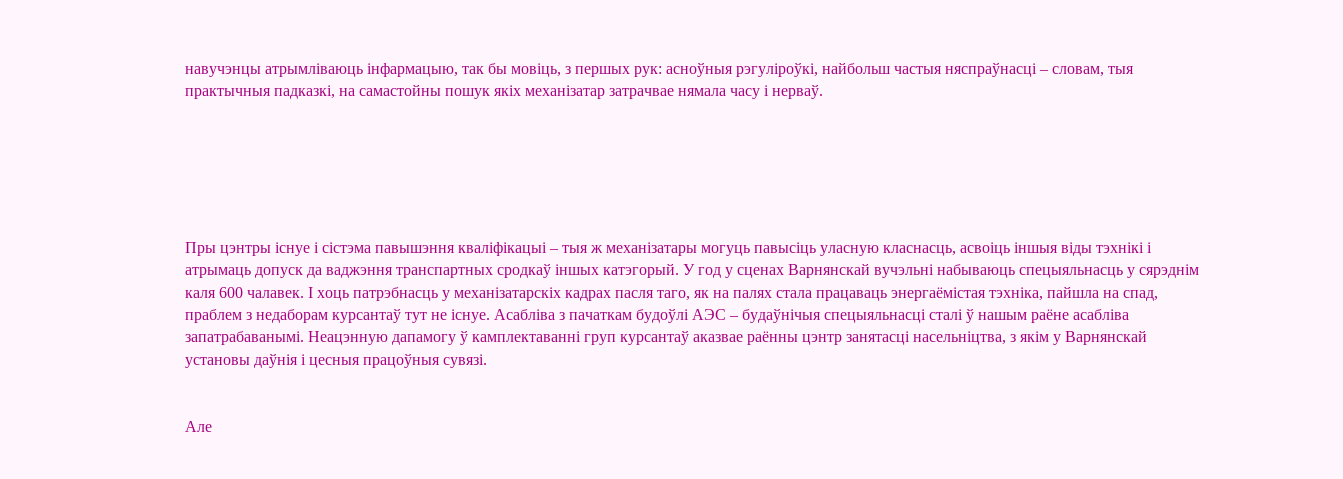навучэнцы атрымліваюць інфармацыю, так бы мовіць, з першых рук: асноўныя рэгуліроўкі, найбольш частыя няспраўнасці – словам, тыя практычныя падказкі, на самастойны пошук якіх механізатар затрачвае нямала часу і нерваў.






Пры цэнтры існуе і сістэма павышэння кваліфікацыі – тыя ж механізатары могуць павысіць уласную класнасць, асвоіць іншыя віды тэхнікі і атрымаць допуск да ваджэння транспартных сродкаў іншых катэгорый. У год у сценах Варнянскай вучэльні набываюць спецыяльнасць у сярэднім каля 600 чалавек. І хоць патрэбнасць у механізатарскіх кадрах пасля таго, як на палях стала працаваць энергаёмістая тэхніка, пайшла на спад, праблем з недаборам курсантаў тут не існуе. Асабліва з пачаткам будоўлі АЭС – будаўнічыя спецыяльнасці сталі ў нашым раёне асабліва запатрабаванымі. Неацэнную дапамогу ў камплектаванні груп курсантаў аказвае раённы цэнтр занятасці насельніцтва, з якім у Варнянскай установы даўнія і цесныя працоўныя сувязі.


Але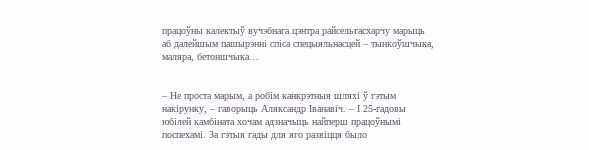працоўны калектыў вучэбнага цэнтра райсельгасхарчу марыць аб далейшым пашырэнні спіса спецыяльнасцей – тынкоўшчыка, маляра, бетоншчыка…


– Не проста марым, а робім канкрэтныя шляхі ў гэтым накірунку, – гаворыць Аляксандр Іванавіч. – І 25-гадовы юбілей камбіната хочам адзначыць найперш працоўнымі поспехамі. За гэтыя гады для яго развіцця было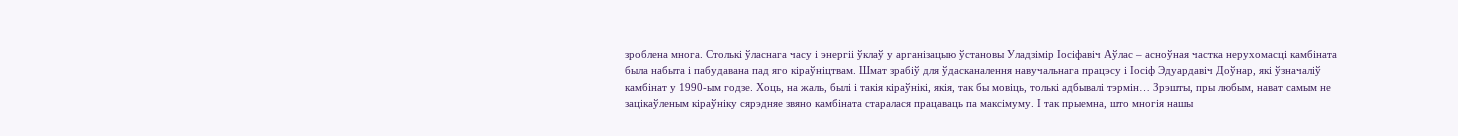зроблена многа. Столькі ўласнага часу і энергіі ўклаў у арганізацыю ўстановы Уладзімір Іосіфавіч Аўлас – асноўная частка нерухомасці камбіната была набыта і пабудавана пад яго кіраўніцтвам. Шмат зрабіў для ўдасканалення навучальнага працэсу і Іосіф Эдуардавіч Доўнар, які ўзначаліў камбінат у 1990-ым годзе. Хоць, на жаль, былі і такія кіраўнікі, якія, так бы мовіць, толькі адбывалі тэрмін… Зрэшты, пры любым, нават самым не зацікаўленым кіраўніку сярэдняе звяно камбіната старалася працаваць па максімуму. І так прыемна, што многія нашы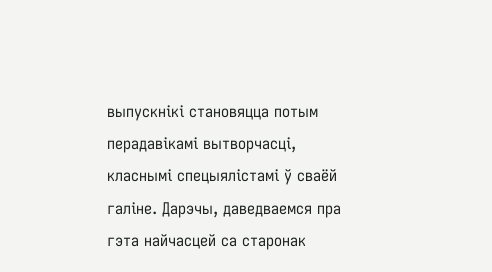выпускнікі становяцца потым перадавікамі вытворчасці, класнымі спецыялістамі ў сваёй галіне. Дарэчы, даведваемся пра гэта найчасцей са старонак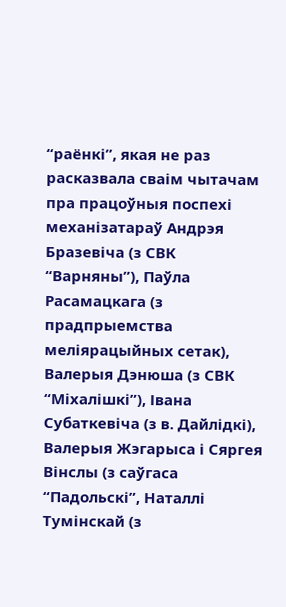“раёнкі”, якая не раз расказвала сваім чытачам пра працоўныя поспехі механізатараў Андрэя Бразевіча (з СВК “Варняны”), Паўла Расамацкага (з прадпрыемства меліярацыйных сетак), Валерыя Дэнюша (з СВК “Міхалішкі”), Івана Субаткевіча (з в. Дайлідкі), Валерыя Жэгарыса і Сяргея Вінслы (з саўгаса “Падольскі”, Наталлі Тумінскай (з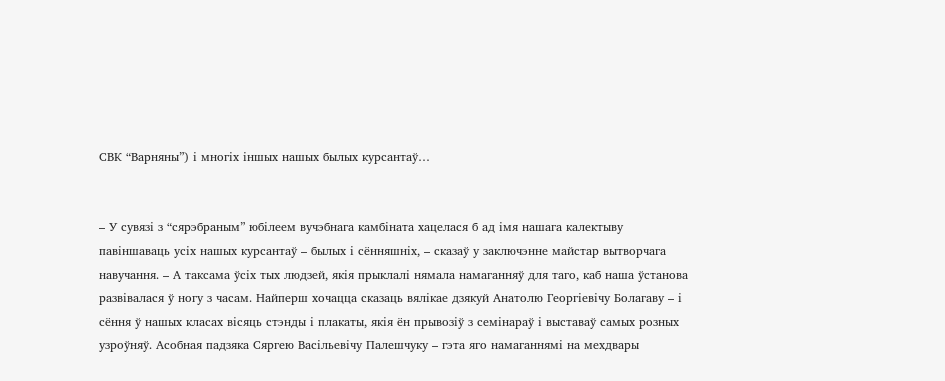СВК “Варняны”) і многіх іншых нашых былых курсантаў…


– У сувязі з “сярэбраным” юбілеем вучэбнага камбіната хацелася б ад імя нашага калектыву павіншаваць усіх нашых курсантаў – былых і сённяшніх, – сказаў у заключэнне майстар вытворчага навучання. – А таксама ўсіх тых людзей, якія прыклалі нямала намаганняў для таго, каб наша ўстанова развівалася ў ногу з часам. Найперш хочацца сказаць вялікае дзякуй Анатолю Георгіевічу Болагаву – і сёння ў нашых класах вісяць стэнды і плакаты, якія ён прывозіў з семінараў і выставаў самых розных узроўняў. Асобная падзяка Сяргею Васільевічу Палешчуку – гэта яго намаганнямі на мехдвары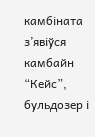камбіната з’явіўся камбайн “Кейс”, бульдозер і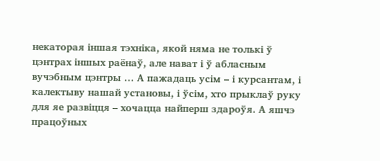некаторая іншая тэхніка, якой няма не толькі ў цэнтрах іншых раёнаў, але нават і ў абласным вучэбным цэнтры … А пажадаць усім – і курсантам, і калектыву нашай установы, і ўсім, хто прыклаў руку для яе развіцця – хочацца найперш здароўя. А яшчэ працоўных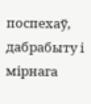поспехаў, дабрабыту і мірнага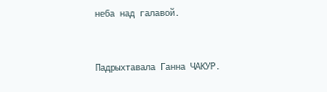неба над галавой.


Падрыхтавала Ганна ЧАКУР.